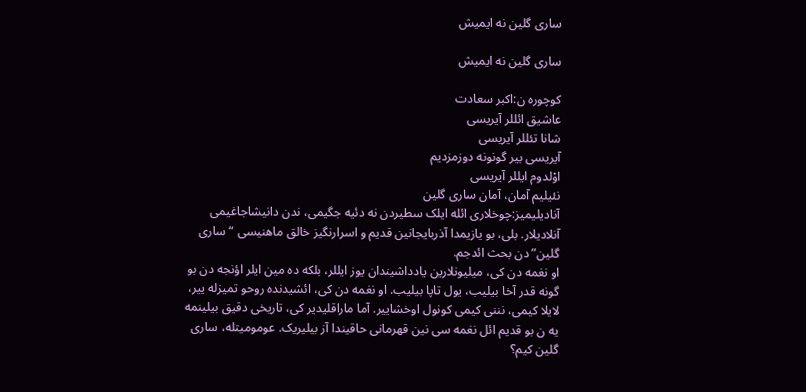ساری گلین نه ایمیش

ساری گلین نه ایمیش

کوچوره ن:اکبر سعادت
عاشیق ائللر آیریسی
شانا تئللر آیریسی
آیریسی بیر گونونه دوزمزدیم
اوْلدوم ایللر آیریسی
نئیلیم آمان، آمان ساری گلین
آنادیلیمیز:چوخلاری ائله ایلک سطیردن نه دئیه جگیمی، ندن دانیشاجاغیمی آنلادیلار. بلی، بو یازیمدا آذربایجانین قدیم و اسرارنگیز خالق ماهنیسی “ساری گلین”دن بحث ائدجم.
او نغمه دن کی، میلیونلارین یادداشیندان یوز ایللر، بلکه ده مین ایلر اؤنجه دن بو گونه قدر آخا بیلیب، یول تاپا بیلیب. او نغمه دن کی، ائشیدنده روحو تمیزله ییر، لایلا کیمی، نننی کیمی کونول اوخشاییر. آما ماراقلیدیر کی، تاریخی دقیق بیلینمه یه ن بو قدیم ائل نغمه سی نین قهرمانی حاقیندا آز بیلیریک. عومومیتله، ساری گلین کیم؟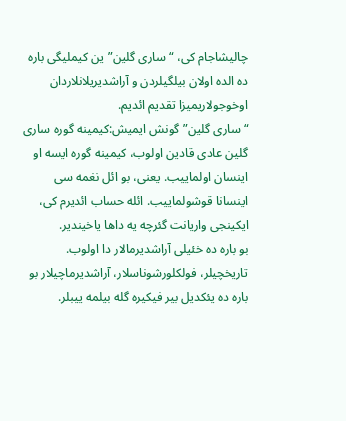چالیشاجام کی، “ساری گلین”ین کیملیگی باره ده الده اولان بیلگیلردن و آراشدیریلانلاردان اوخوجولاریمیزا تقدیم ائدیم.
“ساری گلین” گونش ایمیش:کیمینه گوره ساری گلین عادی قادین اولوب، کیمینه گوره ایسه او اینسان اولماییب. یعنی، بو ائل نغمه سی اینسانا قوشولماییب. ائله حساب ائدیرم کی، ایکینجی واریانت گئرچه یه داها یاخیندیر.
بو باره ده خئیلی آراشدیرمالار دا اولوب. تاریخچیلر، فولکلورشوناسلار، آراشدیرماچیلار بو باره ده یئکدیل بیر فیکیره گله بیلمه ییبلر.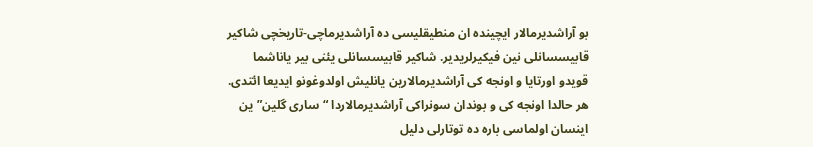بو آراشدیرمالار ایچینده ان منطیقلیسی ده آراشدیرماچی-تاریخچی شاکیر قابیسسانلی نین فیکیرلریدیر. شاکیر قابیسسانلی یئنی بیر یاناشما قویدو اورتایا و اونجه کی آراشدیرمالارین یانلیش اولدوغونو ایدیعا ائتدی. هر حالدا اونجه کی و بوندان سونراکی آراشدیرمالاردا “ساری گلین”ین اینسان اولماسی باره ده توتارلی دلیل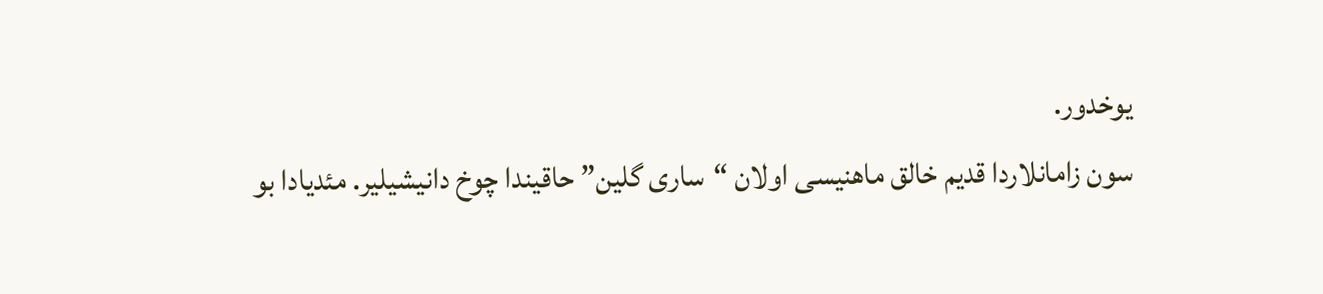یوخدور.
سون زامانلاردا قدیم خالق ماهنیسی اولان “ساری گلین” حاقیندا چوخ دانیشیلیر. مئدیادا بو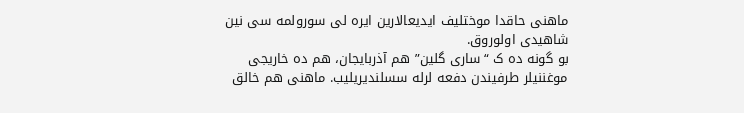ماهنی حاقدا موختلیف ایدیعالارین ایره لی سورولمه سی نین شاهیدی اولوروق.
بو گونه ده ک “ساری گلین” هم آذربایجان، هم ده خاریجی موغننیلر طرفیندن دفعه لرله سسلندیریلیب. ماهنی هم خالق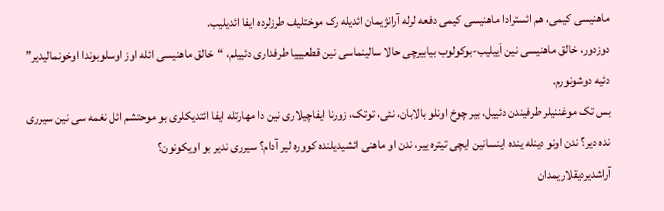ماهنیسی کیمی، هم ائسترادا ماهنیسی کیمی دفعه لرله آرانژیمان ائدیله رک موختلیف طرزلرده ایفا ائدیلیب.
دوزدور، خالق ماهنیسی نین اَییلیب-بوکولوب بیابیرچی حالا سالینماسی نین قطعیییا طرفداری دئییلم، “خالق ماهنیسی ائله اوز اوسلوبوندا اوخونمالیدیر” دئیه دوشونورم.
بس تک موغننیلر طرفیندن دئییل، بیر چوخ اونلو بالابان، نئی، توتک، زورنا ایفاچیلاری نین دا مهارتله ایفا ائتدیکلری بو موحتشم ائل نغمه سی نین سیرری نده دیر؟ ندن اونو دینله ینده اینسانین ایچی تیتره ییر، ندن او ماهنی ائشیدیلنده کووره لیر آدام؟ سیرری ندیر بو اویکونون؟
آراشدیردیقلاریمدان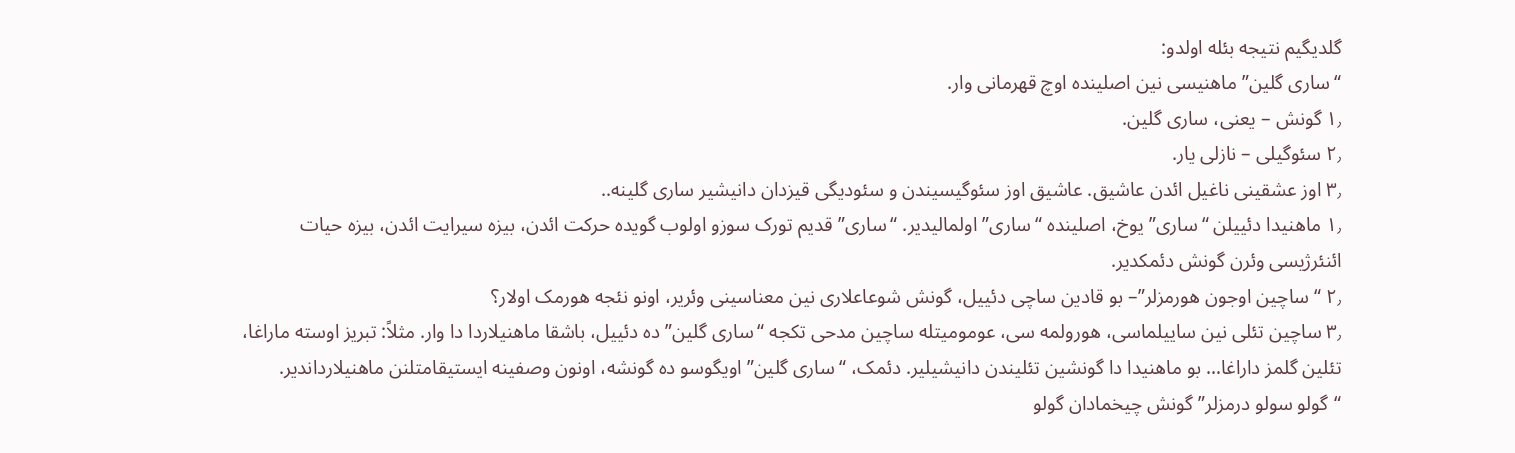گلدیگیم نتیجه بئله اولدو:
“ساری گلین” ماهنیسی نین اصلینده اوچ قهرمانی وار.
۱٫ گونش – یعنی، ساری گلین.
۲٫ سئوگیلی – نازلی یار.
۳٫ اوز عشقینی ناغیل ائدن عاشیق. عاشیق اوز سئوگیسیندن و سئودیگی قیزدان دانیشیر ساری گلینه..
۱٫ ماهنیدا دئییلن “ساری” یوخ، اصلینده “ساری” اولمالیدیر. “ساری” قدیم تورک سوزو اولوب گویده حرکت ائدن، بیزه سیرایت ائدن، بیزه حیات ائنئرژیسی وئرن گونش دئمکدیر.
۲٫ “ساچین اوجون هورمزلر”– بو قادین ساچی دئییل، گونش شوعاعلاری نین معناسینی وئریر، اونو نئجه هورمک اولار؟
۳٫ ساچین تئلی نین ساییلماسی، هورولمه سی، عومومیتله ساچین مدحی تکجه “ساری گلین” ده دئییل، باشقا ماهنیلاردا دا وار. مثلاً: تبریز اوسته ماراغا، تئلین گلمز داراغا… بو ماهنیدا دا گونشین تئلیندن دانیشیلیر. دئمک، “ساری گلین” اویگوسو ده گونشه، اونون وصفینه ایستیقامتلنن ماهنیلارداندیر.
“گولو سولو درمزلر” گونش چیخمادان گولو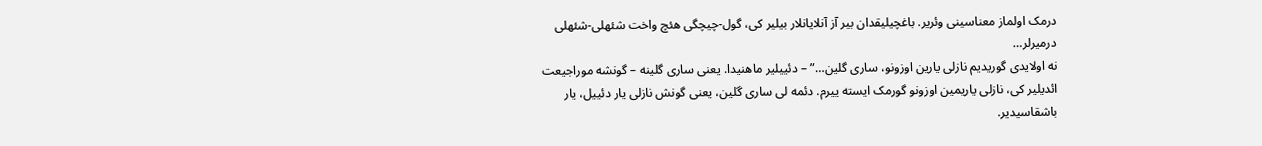درمک اولماز معناسینی وئریر. باغچیلیقدان بیر آز آنلایانلار بیلیر کی، گول-چیچگی هئچ واخت شئهلی-شئهلی درمیرلر…
نه اولایدی گوریدیم نازلی یارین اوزونو، ساری گلین…” – دئییلیر ماهنیدا. یعنی ساری گلینه – گونشه موراجیعت ائدیلیر کی، نازلی یاریمین اوزونو گورمک ایسته ییرم. دئمه لی ساری گلین، یعنی گونش نازلی یار دئییل، یار باشقاسیدیر.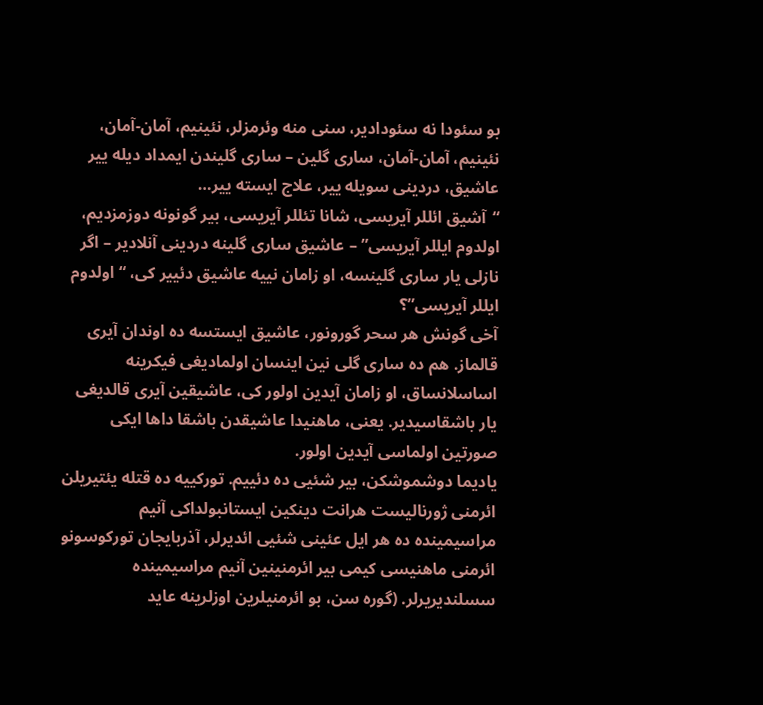بو سئودا نه سئودادیر، سنی منه وئرمزلر، نئینیم، آمان-آمان، نئینیم، آمان-آمان، ساری گلین – ساری گلیندن ایمداد دیله ییر عاشیق، دردینی سویله ییر، علاج ایسته ییر…
“آشیق ائللر آیریسی، شانا تئللر آیریسی، بیر گونونه دوزمزدیم، اولدوم ایللر آیریسی” – عاشیق ساری گلینه دردینی آنلادیر – اگر نازلی یار ساری گلینسه، او زامان نییه عاشیق دئییر کی، “اولدوم ایللر آیریسی”؟
آخی گونش هر سحر گورونور، عاشیق ایستسه ده اوندان آیری قالماز. هم ده ساری گلی نین اینسان اولمادیغی فیکرینه اساسلانساق، او زامان آیدین اولور کی، عاشیقین آیری قالدیغی یار باشقاسیدیر. یعنی، ماهنیدا عاشیقدن باشقا داها ایکی صورتین اولماسی آیدین اولور.
یادیما دوشموشکن، بیر شئیی ده دئییم. تورکییه ده قتله یئتیریلن ائرمنی ژورنالیست هرانت دینکین ایستانبولداکی آنیم مراسیمینده ده هر ایل عئینی شئیی ائدیرلر، آذربایجان تورکوسونو ائرمنی ماهنیسی کیمی بیر ائرمنینین آنیم مراسیمینده سسلندیریرلر. (گوره سن، بو ائرمنیلرین اوزلرینه عاید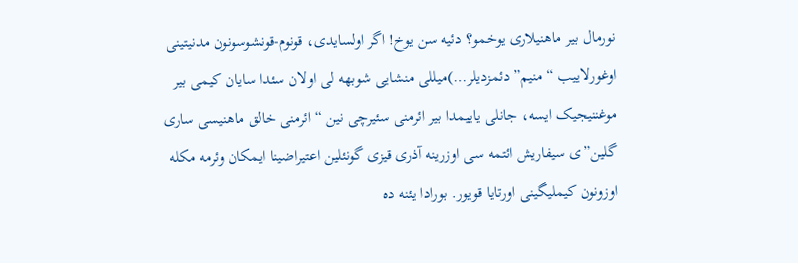نورمال بیر ماهنیلاری یوخمو؟ دئیه سن یوخ! اگر اولسایدی، قونوم-قونشوسونون مدنیتینی اوغورلاییب “منیم” دئمزدیلر…)میللی منشایی شوبهه لی اولان سئدا سایان کیمی بیر موغننیجیک ایسه، جانلی یاییمدا بیر ائرمنی سئیرچی نین “ائرمنی خالق ماهنیسی ساری گلین”ی سیفاریش ائتمه سی اوزرینه آذری قیزی گونئلین اعتیراضینا ایمکان وئرمه مکله اوزونون کیملیگینی اورتایا قویور. بورادا یئنه ده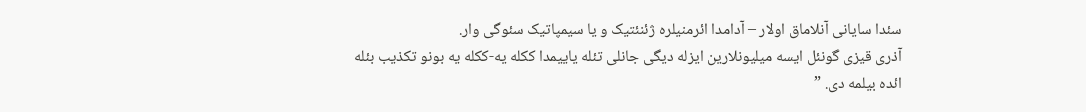سئدا سایانی آنلاماق اولار – آدامدا ائرمنیلره ژئنئتیک و یا سیمپاتیک سئوگی وار.
آذری قیزی گونئل ایسه میلیونلارین ایزله دیگی جانلی تئله یاییمدا ککله یه-ککله یه بونو تکذیب بئله ائده بیلمه دی. ”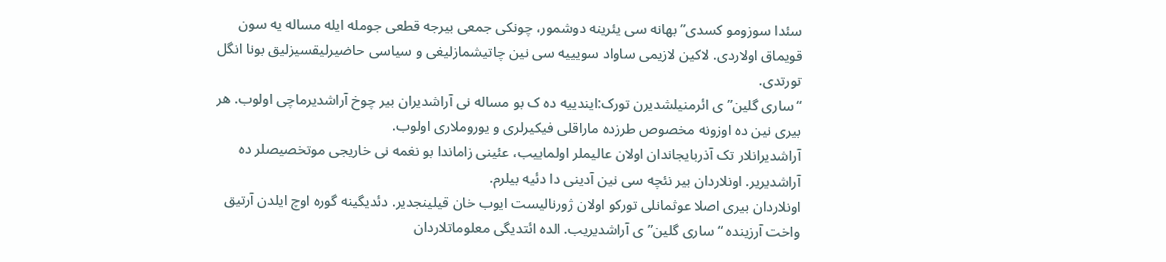سئدا سوزومو کسدی” بهانه سی یئرینه دوشمور، چونکی جمعی بیرجه قطعی جومله ایله مساله یه سون قویماق اولاردی. لاکین لازیمی ساواد سویییه سی نین چاتیشمازلیغی و سیاسی حاضیرلیقسیزلیق بونا انگل تورتدی.
“ساری گلین”ی ائرمنیلشدیرن تورک:ایندییه ده ک بو مساله نی آراشدیران بیر چوخ آراشدیرماچی اولوب. هر بیری نین ده اوزونه مخصوص طرزده ماراقلی فیکیرلری و یوروملاری اولوب.
آراشدیرانلار تک آذربایجاندان اولان عالیملر اولماییب، عئینی زاماندا بو نغمه نی خاریجی موتخصیصلر ده آراشدیریر. اونلاردان بیر نئچه سی نین آدینی دا دئیه بیلرم.
اونلاردان بیری اصلا عوثمانلی تورکو اولان ژورنالیست ایوب خان قیلینجدیر. دئدیگینه گوره اوچ ایلدن آرتیق واخت آرزینده “ساری گلین”ی آراشدیریب. الده ائتدیگی معلوماتلاردان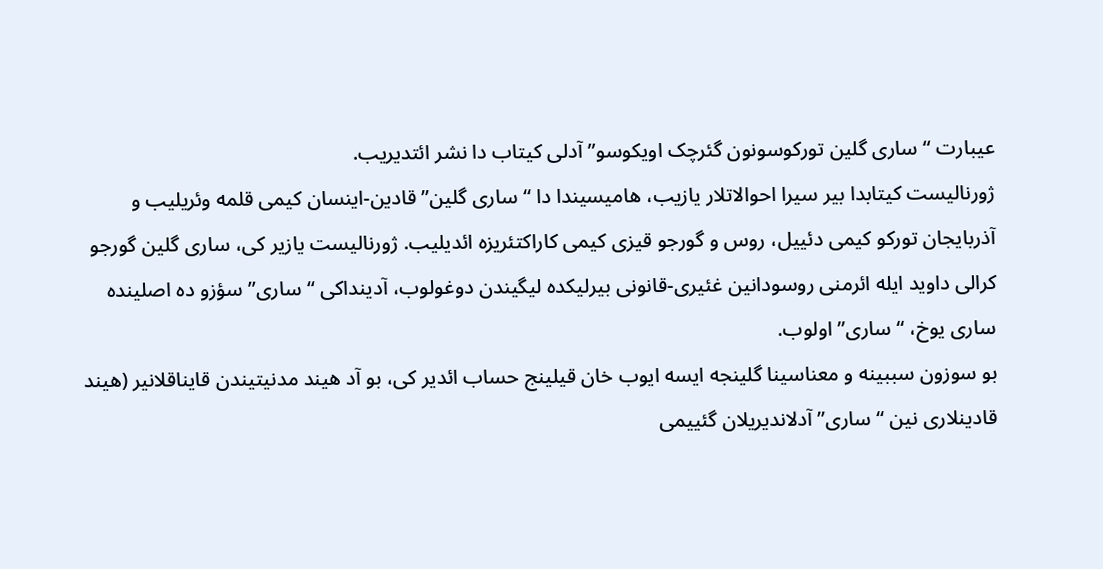عیبارت “ساری گلین تورکوسونون گئرچک اویکوسو” آدلی کیتاب دا نشر ائتدیریب.
ژورنالیست کیتابدا بیر سیرا احوالاتلار یازیب، هامیسیندا دا “ساری گلین” قادین-اینسان کیمی قلمه وئریلیب و آذربایجان تورکو کیمی دئییل، روس و گورجو قیزی کیمی کاراکتئریزه ائدیلیب. ژورنالیست یازیر کی، ساری گلین گورجو کرالی داوید ایله ائرمنی روسودانین غئیری-قانونی بیرلیکده لیگیندن دوغولوب، آدینداکی “ساری” سؤزو ده اصلینده ساری یوخ، “ساری” اولوب.
بو سوزون سببینه و معناسینا گلینجه ایسه ایوب خان قیلینج حساب ائدیر کی، بو آد هیند مدنیتیندن قایناقلانیر (هیند قادینلاری نین “ساری” آدلاندیریلان گئییمی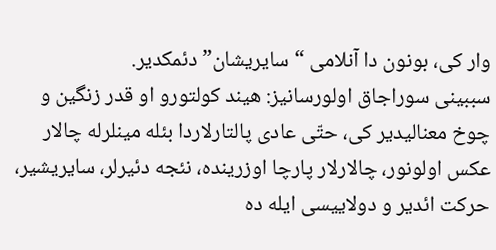وار کی، بونون دا آنلامی “سایریشان” دئمکدیر.
سببینی سوراجاق اولورسانیز: هیند کولتورو او قدر زنگین و چوخ معنالیدیر کی، حتّی عادی پالتارلاردا بئله مینلرله چالار عکس اولونور، چالارلار پارچا اوزرینده، نئجه دئیرلر، سایریشیر، حرکت ائدیر و دولاییسی ایله ده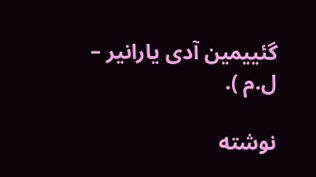گئییمین آدی یارانیر – ل.م ).

نوشته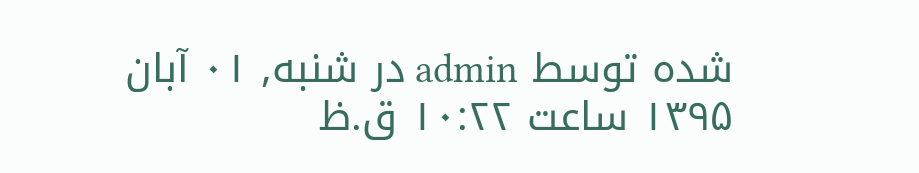شده توسط admin در شنبه, ۰۱ آبان ۱۳۹۵ ساعت ۱۰:۲۲ ق.ظ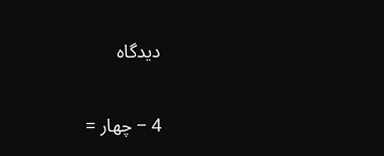دیدگاه


4 − چهار =